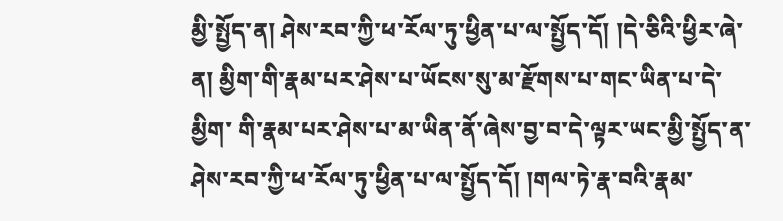མྱི་སྤྱོད་ན། ཤེས་རབ་ཀྱི་ཕ་རོལ་ཏུ་ཕྱིན་པ་ལ་སྤྱོད་དོ། །དེ་ཅིའི་ཕྱིར་ཞེ་ན། མྱིག་གི་རྣམ་པར་ཤེས་པ་ཡོངས་སུ་མ་རྫོགས་པ་གང་ཡིན་པ་དེ་མྱིག་ གི་རྣམ་པར་ཤེས་པ་མ་ཡིན་ནོ་ཞེས་བྱ་བ་དེ་ལྟར་ཡང་མྱི་སྤྱོད་ན་ཤེས་རབ་ཀྱི་ཕ་རོལ་ཏུ་ཕྱིན་པ་ལ་སྤྱོད་དོ། །གལ་ཏེ་རྣ་བའི་རྣམ་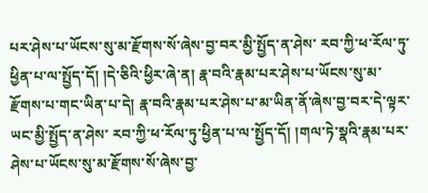པར་ཤེས་པ་ཡོངས་སུ་མ་རྫོགས་སོ་ཞེས་བྱ་བར་མྱི་སྤྱོད་ན་ཤེས་ རབ་ཀྱི་ཕ་རོལ་ཏུ་ཕྱིན་པ་ལ་སྤྱོད་དོ། །དེ་ཅིའི་ཕྱིར་ཞེ་ན། རྣ་བའི་རྣམ་པར་ཤེས་པ་ཡོངས་སུ་མ་རྫོགས་པ་གང་ཡིན་པ་དེ། རྣ་བའི་རྣམ་པར་ཤེས་པ་མ་ཡིན་ནོ་ཞེས་བྱ་བར་དེ་ལྟར་ཡང་མྱི་སྤྱོད་ན་ཤེས་ རབ་ཀྱི་ཕ་རོལ་ཏུ་ཕྱིན་པ་ལ་སྤྱོད་དོ། །གལ་ཏེ་སྣའི་རྣམ་པར་ཤེས་པ་ཡོངས་སུ་མ་རྫོགས་སོ་ཞེས་བྱ་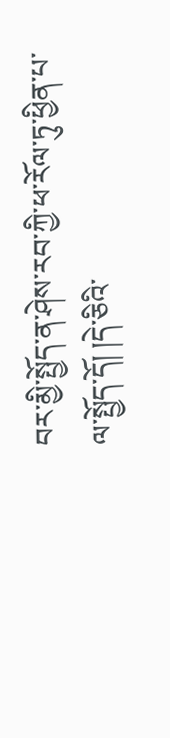བར་མྱི་སྤྱོད་ན་ཤེས་རབ་ཀྱི་ཕ་རོལ་ཏུ་ཕྱིན་པ་ལ་སྤྱོད་དོ། །དེ་ཅིའི་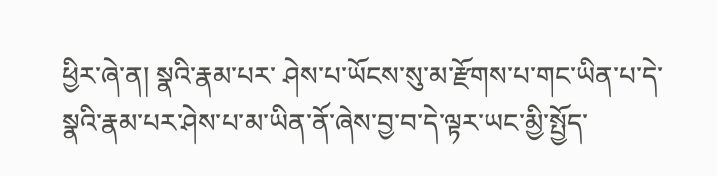ཕྱིར་ཞེ་ན། སྣའི་རྣམ་པར་ ཤེས་པ་ཡོངས་སུ་མ་རྫོགས་པ་གང་ཡིན་པ་དེ་སྣའི་རྣམ་པར་ཤེས་པ་མ་ཡིན་ནོ་ཞེས་བྱ་བ་དེ་ལྟར་ཡང་མྱི་སྤྱོད་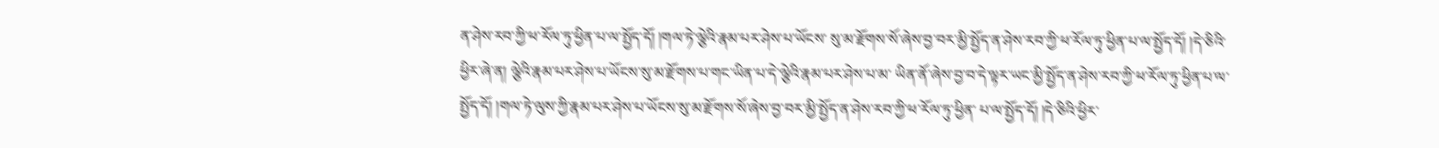ན་ཤེས་རབ་ཀྱི་ཕ་རོལ་ཏུ་ཕྱིན་པ་ལ་སྤྱོད་དོ། །གལ་ཏེ་ལྕེའི་རྣམ་པར་ཤེས་པ་ཡོངས་ སུ་མ་རྫོགས་སོ་ཞེས་བྱ་བར་མྱི་སྤྱོད་ན་ཤེས་རབ་ཀྱི་ཕ་རོལ་ཏུ་ཕྱིན་པ་ལ་སྤྱོད་དོ། །དེ་ཅིའི་ཕྱིར་ཞེ་ན། ལྕེའི་རྣམ་པར་ཤེས་པ་ཡོངས་སུ་མ་རྫོགས་པ་གང་ཡིན་པ་དེ་ལྕེའི་རྣམ་པར་ཤེས་པ་མ་ ཡིན་ནོ་ཞེས་བྱ་བ་དེ་ལྟར་ཡང་མྱི་སྤྱོད་ན་ཤེས་རབ་ཀྱི་ཕ་རོལ་ཏུ་ཕྱིན་པ་ལ་སྤྱོད་དོ། །གལ་ཏེ་ལུས་ཀྱི་རྣམ་པར་ཤེས་པ་ཡོངས་སུ་མ་རྫོགས་སོ་ཞེས་བྱ་བར་མྱི་སྤྱོད་ན་ཤེས་རབ་ཀྱི་ཕ་རོལ་ཏུ་ཕྱིན་ པ་ལ་སྤྱོད་དོ། །དེ་ཅིའི་ཕྱིར་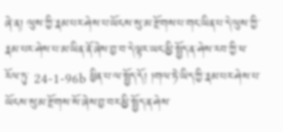ཞེ་ན། ལུས་ཀྱི་རྣམ་པར་ཤེས་པ་ཡོངས་སུ་མ་རྫོགས་པ་གང་ཡིན་པ་དེ་ལུས་ཀྱི་རྣམ་པར་ཤེས་པ་མ་ཡིན་ནོ་ཞེས་བྱ་བ་དེ་ལྟར་ཡང་མྱི་སྤྱོད་ན་ཤེས་རབ་ཀྱི་ཕ་རོལ་ཏུ་ 24-1-96b ཕྱིན་པ་ལ་སྤྱོད་དོ། །གལ་ཏེ་ཡིད་ཀྱི་རྣམ་པར་ཤེས་པ་ཡོངས་སུ་མ་རྫོགས་སོ་ཞེས་བྱ་བར་མྱི་སྤྱོད་ན་ཤེས་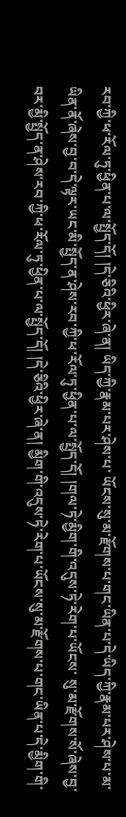རབ་ཀྱི་ཕ་རོལ་ཏུ་ཕྱིན་པ་ལ་སྤྱོད་དོ། །དེ་ཅིའི་ཕྱིར་ཞེ་ན། ཡིད་ཀྱི་རྣམ་པར་ཤེས་པ་ ཡོངས་སུ་མ་རྫོགས་པ་གང་ཡིན་པ་དེ་ཡིད་ཀྱི་རྣམ་པར་ཤེས་པ་མ་ཡིན་ནོ་ཞེས་བྱ་བ་དེ་ལྟར་ཡང་མི་སྤྱོད་ན་ཤེས་རབ་ཀྱི་ཕ་རོལ་ཏུ་ཕྱིན་པ་ལ་སྤྱོད་དོ། །གལ་ཏེ་མྱིག་གི་འདུས་ཏེ་རེག་པ་ཡོངས་ སུ་མ་རྫོགས་སོ་ཞེས་བྱ་བར་མྱི་སྤྱོད་ན་ཤེས་རབ་ཀྱི་ཕ་རོལ་ཏུ་ཕྱིན་པ་ལ་སྤྱོད་དོ། །དེ་ཅིའི་ཕྱིར་ཞེ་ན། མྱིག་གི་འདུས་ཏེ་རེག་པ་ཡོངས་སུ་མ་རྫོགས་པ་གང་ཡིན་པ་དེ་མྱིག་གི་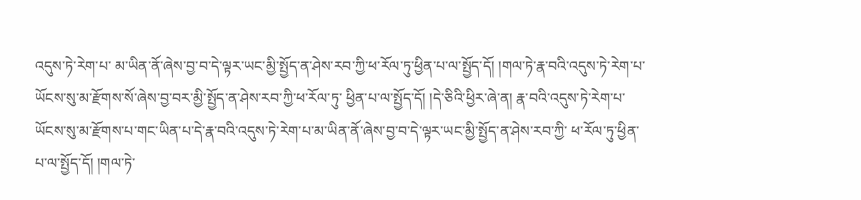འདུས་ཏེ་རེག་པ་ མ་ཡིན་ནོ་ཞེས་བྱ་བ་དེ་ལྟར་ཡང་མྱི་སྤྱོད་ན་ཤེས་རབ་ཀྱི་ཕ་རོལ་ཏུ་ཕྱིན་པ་ལ་སྤྱོད་དོ། །གལ་ཏེ་རྣ་བའི་འདུས་ཏེ་རེག་པ་ཡོངས་སུ་མ་རྫོགས་སོ་ཞེས་བྱ་བར་མྱི་སྤྱོད་ན་ཤེས་རབ་ཀྱི་ཕ་རོལ་ཏུ་ ཕྱིན་པ་ལ་སྤྱོད་དོ། །དེ་ཅིའི་ཕྱིར་ཞེ་ན། རྣ་བའི་འདུས་ཏེ་རེག་པ་ཡོངས་སུ་མ་རྫོགས་པ་གང་ཡིན་པ་དེ་རྣ་བའི་འདུས་ཏེ་རེག་པ་མ་ཡིན་ནོ་ཞེས་བྱ་བ་དེ་ལྟར་ཡང་མྱི་སྤྱོད་ན་ཤེས་རབ་ཀྱི་ ཕ་རོལ་ཏུ་ཕྱིན་པ་ལ་སྤྱོད་དོ། །གལ་ཏེ་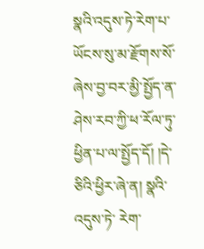སྣའི་འདུས་ཏེ་རེག་པ་ཡོངས་སུ་མ་རྫོགས་སོ་ཞེས་བྱ་བར་མྱི་སྤྱོད་ན་ཤེས་རབ་ཀྱི་ཕ་རོལ་ཏུ་ཕྱིན་པ་ལ་སྤྱོད་དོ། །དེ་ཅིའི་ཕྱིར་ཞེ་ན། སྣའི་འདུས་ཏེ་ རེག་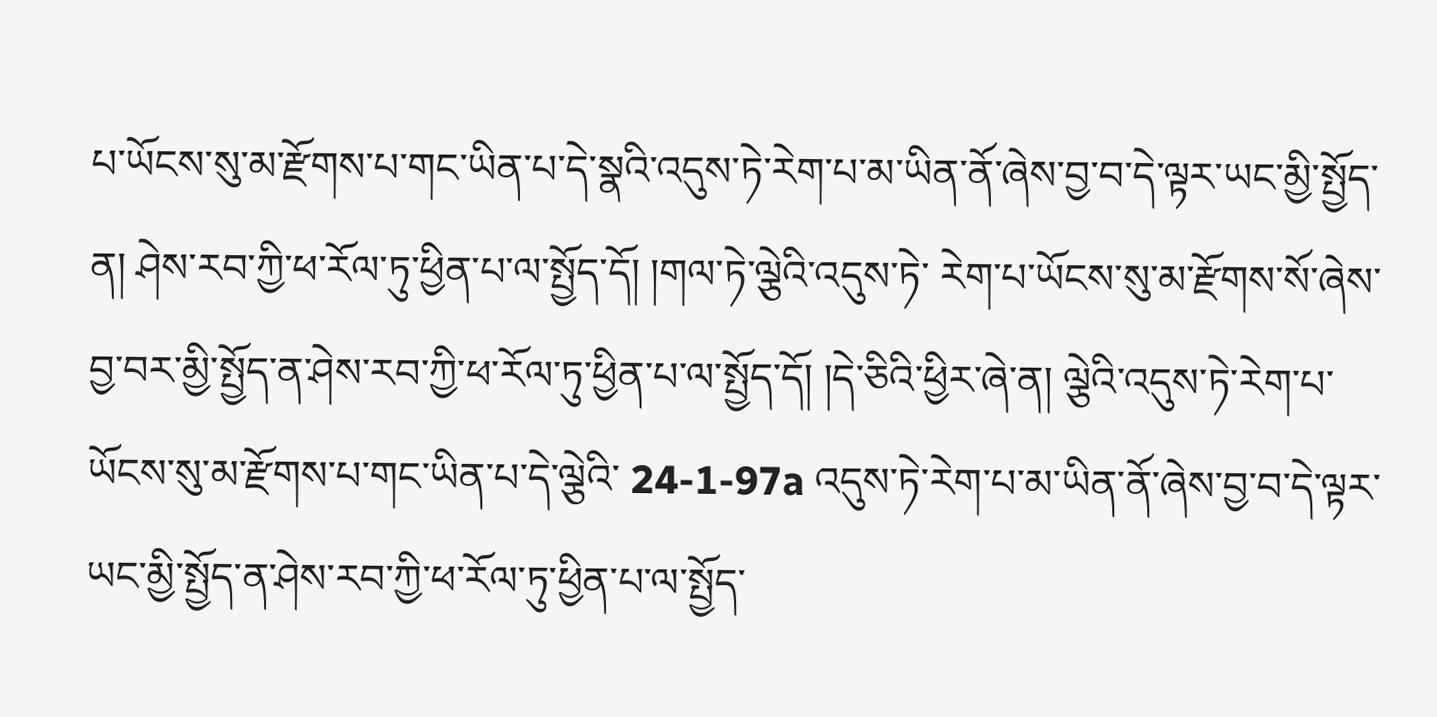པ་ཡོངས་སུ་མ་རྫོགས་པ་གང་ཡིན་པ་དེ་སྣའི་འདུས་ཏེ་རེག་པ་མ་ཡིན་ནོ་ཞེས་བྱ་བ་དེ་ལྟར་ཡང་མྱི་སྤྱོད་ན། ཤེས་རབ་ཀྱི་ཕ་རོལ་ཏུ་ཕྱིན་པ་ལ་སྤྱོད་དོ། །གལ་ཏེ་ལྕེའི་འདུས་ཏེ་ རེག་པ་ཡོངས་སུ་མ་རྫོགས་སོ་ཞེས་བྱ་བར་མྱི་སྤྱོད་ན་ཤེས་རབ་ཀྱི་ཕ་རོལ་ཏུ་ཕྱིན་པ་ལ་སྤྱོད་དོ། །དེ་ཅིའི་ཕྱིར་ཞེ་ན། ལྕེའི་འདུས་ཏེ་རེག་པ་ཡོངས་སུ་མ་རྫོགས་པ་གང་ཡིན་པ་དེ་ལྕེའི་ 24-1-97a འདུས་ཏེ་རེག་པ་མ་ཡིན་ནོ་ཞེས་བྱ་བ་དེ་ལྟར་ཡང་མྱི་སྤྱོད་ན་ཤེས་རབ་ཀྱི་ཕ་རོལ་ཏུ་ཕྱིན་པ་ལ་སྤྱོད་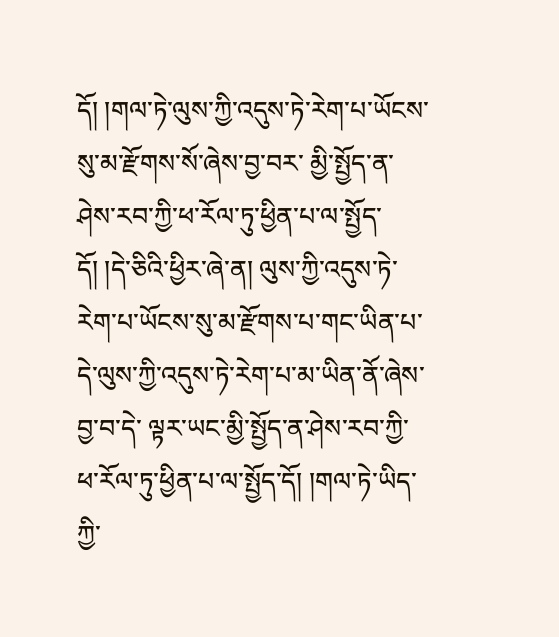དོ། །གལ་ཏེ་ལུས་ཀྱི་འདུས་ཏེ་རེག་པ་ཡོངས་སུ་མ་རྫོགས་སོ་ཞེས་བྱ་བར་ མྱི་སྤྱོད་ན་ཤེས་རབ་ཀྱི་ཕ་རོལ་ཏུ་ཕྱིན་པ་ལ་སྤྱོད་དོ། །དེ་ཅིའི་ཕྱིར་ཞེ་ན། ལུས་ཀྱི་འདུས་ཏེ་རེག་པ་ཡོངས་སུ་མ་རྫོགས་པ་གང་ཡིན་པ་དེ་ལུས་ཀྱི་འདུས་ཏེ་རེག་པ་མ་ཡིན་ནོ་ཞེས་བྱ་བ་དེ་ ལྟར་ཡང་མྱི་སྤྱོད་ན་ཤེས་རབ་ཀྱི་ཕ་རོལ་ཏུ་ཕྱིན་པ་ལ་སྤྱོད་དོ། །གལ་ཏེ་ཡིད་ཀྱི་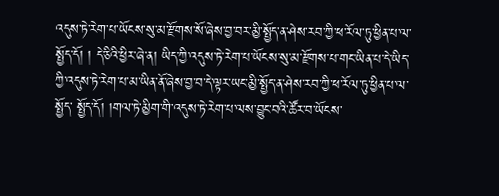འདུས་ཏེ་རེག་པ་ཡོངས་སུ་མ་རྫོགས་སོ་ཞེས་བྱ་བར་མྱི་སྤྱོད་ན་ཤེས་རབ་ཀྱི་ཕ་རོལ་ཏུ་ཕྱིན་པ་ལ་སྤྱོད་དོ། ། དེ་ཅིའི་ཕྱིར་ཞེ་ན། ཡིད་ཀྱི་འདུས་ཏེ་རེག་པ་ཡོངས་སུ་མ་རྫོགས་པ་གང་ཡིན་པ་དེ་ཡིད་ཀྱི་འདུས་ཏེ་རེག་པ་མ་ཡིན་ནོ་ཞེས་བྱ་བ་དེ་ལྟར་ཡང་མྱི་སྤྱོད་ན་ཤེས་རབ་ཀྱི་ཕ་རོལ་ཏུ་ཕྱིན་པ་ལ་སྤྱོད་ སྤྱོད་དོ། །གལ་ཏེ་མྱིག་གི་འདུས་ཏེ་རེག་པ་ལས་བྱུང་བའི་ཚོར་བ་ཡོངས་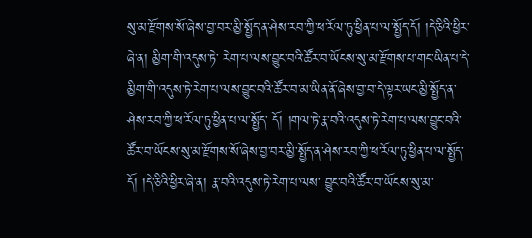སུ་མ་རྫོགས་སོ་ཞེས་བྱ་བར་མྱི་སྤྱོད་ན་ཤེས་རབ་ཀྱི་ཕ་རོལ་ཏུ་ཕྱིན་པ་ལ་སྤྱོད་དོ། །དེ་ཅིའི་ཕྱིར་ཞེ་ན། མྱིག་གི་འདུས་ཏེ་ རེག་པ་ལས་བྱུང་བའི་ཚོར་བ་ཡོངས་སུ་མ་རྫོགས་པ་གང་ཡིན་པ་དེ་མྱིག་གི་འདུས་ཏེ་རེག་པ་ལས་བྱུང་བའི་ཚོར་བ་མ་ཡིན་ནོ་ཞེས་བྱ་བ་དེ་ལྟར་ཡང་མྱི་སྤྱོད་ན་ཤེས་རབ་ཀྱི་ཕ་རོལ་ཏུ་ཕྱིན་པ་ལ་སྤྱོད་ དོ། །གལ་ཏེ་རྣ་བའི་འདུས་ཏེ་རེག་པ་ལས་བྱུང་བའི་ཚོར་བ་ཡོངས་སུ་མ་རྫོགས་སོ་ཞེས་བྱ་བར་མྱི་སྤྱོད་ན་ཤེས་རབ་ཀྱི་ཕ་རོལ་ཏུ་ཕྱིན་པ་ལ་སྤྱོད་དོ། །དེ་ཅིའི་ཕྱིར་ཞེ་ན། རྣ་བའི་འདུས་ཏེ་རེག་པ་ལས་ བྱུང་བའི་ཚོར་བ་ཡོངས་སུ་མ་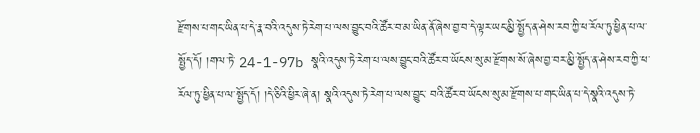རྫོགས་པ་གང་ཡིན་པ་དེ་རྣ་བའི་འདུས་ཏེ་རེག་པ་ལས་བྱུང་བའི་ཚོར་བ་མ་ཡིན་ནོ་ཞེས་བྱ་བ་དེ་ལྟར་ཡང་མྱི་སྤྱོད་ན་ཤེས་རབ་ཀྱི་ཕ་རོལ་ཏུ་ཕྱིན་པ་ལ་སྤྱོད་དོ། །གལ་ཏེ་ 24-1-97b སྣའི་འདུས་ཏེ་རེག་པ་ལས་བྱུང་བའི་ཚོར་བ་ཡོངས་སུ་མ་རྫོགས་སོ་ཞེས་བྱ་བར་མྱི་སྤྱོད་ན་ཤེས་རབ་ཀྱི་ཕ་རོལ་ཏུ་ཕྱིན་པ་ལ་སྤྱོད་དོ། །དེ་ཅིའི་ཕྱིར་ཞེ་ན། སྣའི་འདུས་ཏེ་རེག་པ་ལས་བྱུང་ བའི་ཚོར་བ་ཡོངས་སུ་མ་རྫོགས་པ་གང་ཡིན་པ་དེ་སྣའི་འདུས་ཏེ་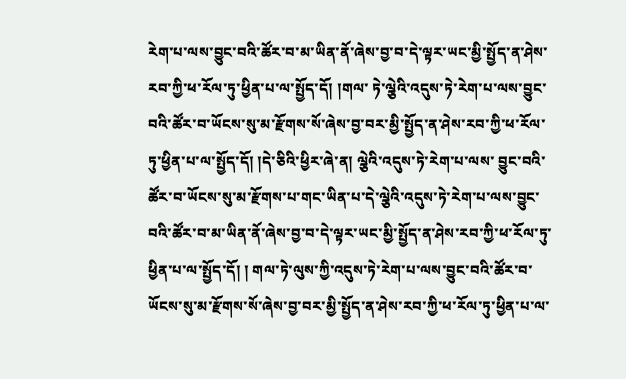རེག་པ་ལས་བྱུང་བའི་ཚོར་བ་མ་ཡིན་ནོ་ཞེས་བྱ་བ་དེ་ལྟར་ཡང་མྱི་སྤྱོད་ན་ཤེས་རབ་ཀྱི་ཕ་རོལ་ཏུ་ཕྱིན་པ་ལ་སྤྱོད་དོ། །གལ་ ཏེ་ལྕེའི་འདུས་ཏེ་རེག་པ་ལས་བྱུང་བའི་ཚོར་བ་ཡོངས་སུ་མ་རྫོགས་སོ་ཞེས་བྱ་བར་མྱི་སྤྱོད་ན་ཤེས་རབ་ཀྱི་ཕ་རོལ་ཏུ་ཕྱིན་པ་ལ་སྤྱོད་དོ། །དེ་ཅིའི་ཕྱིར་ཞེ་ན། ལྕེའི་འདུས་ཏེ་རེག་པ་ལས་ བྱུང་བའི་ཚོར་བ་ཡོངས་སུ་མ་རྫོགས་པ་གང་ཡིན་པ་དེ་ལྕེའི་འདུས་ཏེ་རེག་པ་ལས་བྱུང་བའི་ཚོར་བ་མ་ཡིན་ནོ་ཞེས་བྱ་བ་དེ་ལྟར་ཡང་མྱི་སྤྱོད་ན་ཤེས་རབ་ཀྱི་ཕ་རོལ་ཏུ་ཕྱིན་པ་ལ་སྤྱོད་དོ། ། གལ་ཏེ་ལུས་ཀྱི་འདུས་ཏེ་རེག་པ་ལས་བྱུང་བའི་ཚོར་བ་ཡོངས་སུ་མ་རྫོགས་སོ་ཞེས་བྱ་བར་མྱི་སྤྱོད་ན་ཤེས་རབ་ཀྱི་ཕ་རོལ་ཏུ་ཕྱིན་པ་ལ་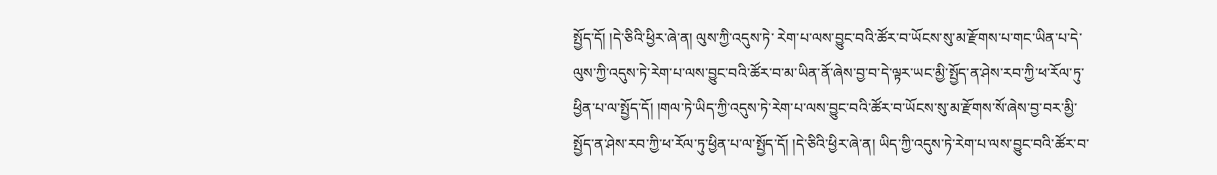སྤྱོད་དོ། །དེ་ཅིའི་ཕྱིར་ཞེ་ན། ལུས་ཀྱི་འདུས་ཏེ་ རེག་པ་ལས་བྱུང་བའི་ཚོར་བ་ཡོངས་སུ་མ་རྫོགས་པ་གང་ཡིན་པ་དེ་ལུས་ཀྱི་འདུས་ཏེ་རེག་པ་ལས་བྱུང་བའི་ཚོར་བ་མ་ཡིན་ནོ་ཞེས་བྱ་བ་དེ་ལྟར་ཡང་མྱི་སྤྱོད་ན་ཤེས་རབ་ཀྱི་ཕ་རོལ་ཏུ་ ཕྱིན་པ་ལ་སྤྱོད་དོ། །གལ་ཏེ་ཡིད་ཀྱི་འདུས་ཏེ་རེག་པ་ལས་བྱུང་བའི་ཚོར་བ་ཡོངས་སུ་མ་རྫོགས་སོ་ཞེས་བྱ་བར་མྱི་སྤྱོད་ན་ཤེས་རབ་ཀྱི་ཕ་རོལ་ཏུ་ཕྱིན་པ་ལ་སྤྱོད་དོ། །དེ་ཅིའི་ཕྱིར་ཞེ་ན། ཡིད་ཀྱི་འདུས་ཏེ་རེག་པ་ལས་བྱུང་བའི་ཚོར་བ་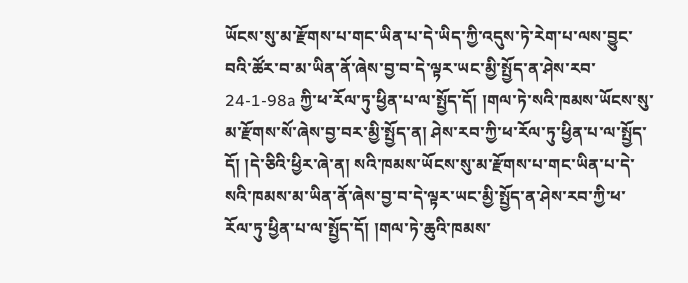ཡོངས་སུ་མ་རྫོགས་པ་གང་ཡིན་པ་དེ་ཡིད་ཀྱི་འདུས་ཏེ་རེག་པ་ལས་བྱུང་བའི་ཚོར་བ་མ་ཡིན་ནོ་ཞེས་བྱ་བ་དེ་ལྟར་ཡང་མྱི་སྤྱོད་ན་ཤེས་རབ་ 24-1-98a ཀྱི་ཕ་རོལ་ཏུ་ཕྱིན་པ་ལ་སྤྱོད་དོ། །གལ་ཏེ་སའི་ཁམས་ཡོངས་སུ་མ་རྫོགས་སོ་ཞེས་བྱ་བར་མྱི་སྤྱོད་ན། ཤེས་རབ་ཀྱི་ཕ་རོལ་ཏུ་ཕྱིན་པ་ལ་སྤྱོད་དོ། །དེ་ཅིའི་ཕྱིར་ཞེ་ན། སའི་ཁམས་ཡོངས་སུ་མ་རྫོགས་པ་གང་ཡིན་པ་དེ་སའི་ཁམས་མ་ཡིན་ནོ་ཞེས་བྱ་བ་དེ་ལྟར་ཡང་མྱི་སྤྱོད་ན་ཤེས་རབ་ཀྱི་ཕ་རོལ་ཏུ་ཕྱིན་པ་ལ་སྤྱོད་དོ། །གལ་ཏེ་ཆུའི་ཁམས་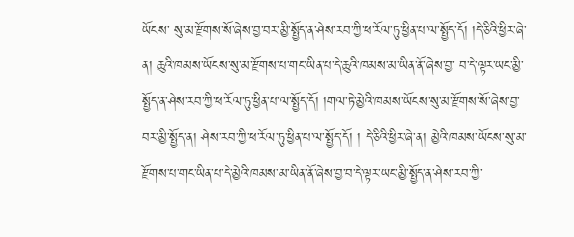ཡོངས་ སུ་མ་རྫོགས་སོ་ཞེས་བྱ་བར་མྱི་སྤྱོད་ན་ཤེས་རབ་ཀྱི་ཕ་རོལ་ཏུ་ཕྱིན་པ་ལ་སྤྱོད་དོ། །དེ་ཅིའི་ཕྱིར་ཞེ་ན། ཆུའི་ཁམས་ཡོངས་སུ་མ་རྫོགས་པ་གང་ཡིན་པ་དེ་ཆུའི་ཁམས་མ་ཡིན་ནོ་ཞེས་བྱ་ བ་དེ་ལྟར་ཡང་མྱི་སྤྱོད་ན་ཤེས་རབ་ཀྱི་ཕ་རོལ་ཏུ་ཕྱིན་པ་ལ་སྤྱོད་དོ། །གལ་ཏེ་མྱེའི་ཁམས་ཡོངས་སུ་མ་རྫོགས་སོ་ཞེས་བྱ་བར་མྱི་སྤྱོད་ན། ཤེས་རབ་ཀྱི་ཕ་རོལ་ཏུ་ཕྱིན་པ་ལ་སྤྱོད་དོ། ། དེ་ཅིའི་ཕྱིར་ཞེ་ན། མྱེའི་ཁམས་ཡོངས་སུ་མ་རྫོགས་པ་གང་ཡིན་པ་དེ་མྱེའི་ཁམས་མ་ཡིན་ནོ་ཞེས་བྱ་བ་དེ་ལྟར་ཡང་མྱི་སྤྱོད་ན་ཤེས་རབ་ཀྱི་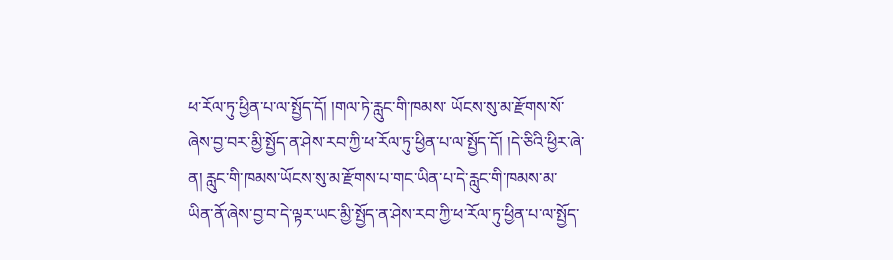ཕ་རོལ་ཏུ་ཕྱིན་པ་ལ་སྤྱོད་དོ། །གལ་ཏེ་རླུང་གི་ཁམས་ ཡོངས་སུ་མ་རྫོགས་སོ་ཞེས་བྱ་བར་མྱི་སྤྱོད་ན་ཤེས་རབ་ཀྱི་ཕ་རོལ་ཏུ་ཕྱིན་པ་ལ་སྤྱོད་དོ། །དེ་ཅིའི་ཕྱིར་ཞེ་ན། རླུང་གི་ཁམས་ཡོངས་སུ་མ་རྫོགས་པ་གང་ཡིན་པ་དེ་རླུང་གི་ཁམས་མ་ ཡིན་ནོ་ཞེས་བྱ་བ་དེ་ལྟར་ཡང་མྱི་སྤྱོད་ན་ཤེས་རབ་ཀྱི་ཕ་རོལ་ཏུ་ཕྱིན་པ་ལ་སྤྱོད་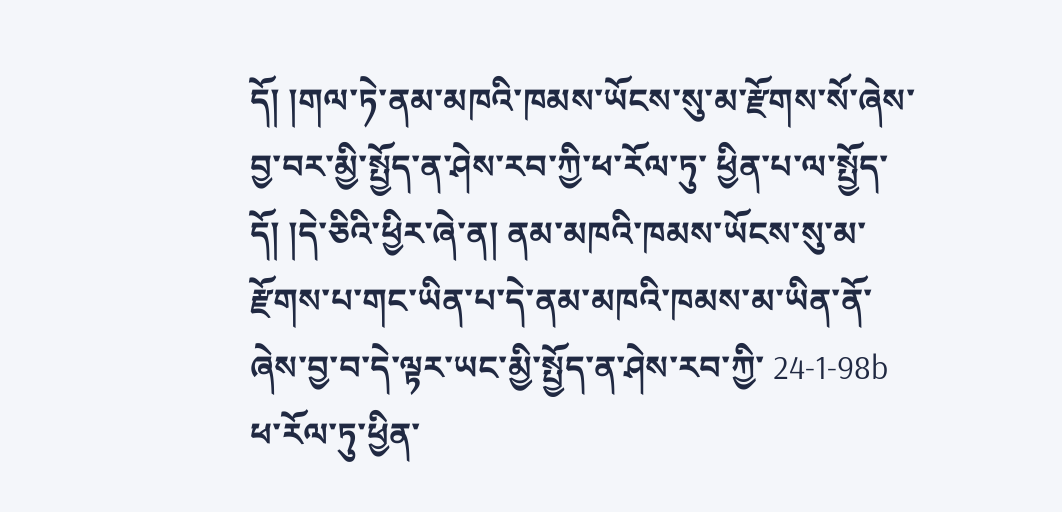དོ། །གལ་ཏེ་ནམ་མཁའི་ཁམས་ཡོངས་སུ་མ་རྫོགས་སོ་ཞེས་བྱ་བར་མྱི་སྤྱོད་ན་ཤེས་རབ་ཀྱི་ཕ་རོལ་ཏུ་ ཕྱིན་པ་ལ་སྤྱོད་དོ། །དེ་ཅིའི་ཕྱིར་ཞེ་ན། ནམ་མཁའི་ཁམས་ཡོངས་སུ་མ་རྫོགས་པ་གང་ཡིན་པ་དེ་ནམ་མཁའི་ཁམས་མ་ཡིན་ནོ་ཞེས་བྱ་བ་དེ་ལྟར་ཡང་མྱི་སྤྱོད་ན་ཤེས་རབ་ཀྱི་ 24-1-98b ཕ་རོལ་ཏུ་ཕྱིན་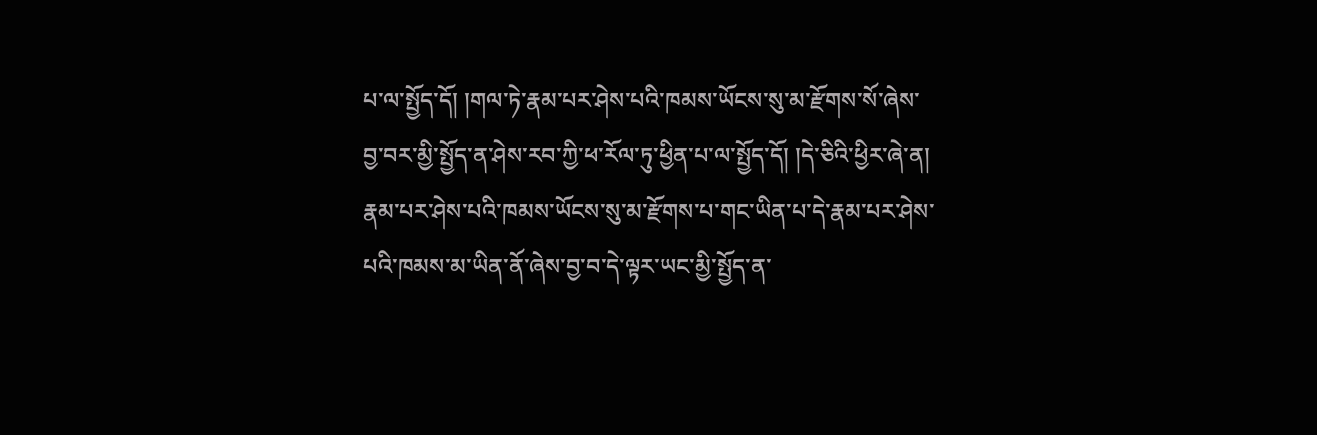པ་ལ་སྤྱོད་དོ། །གལ་ཏེ་རྣམ་པར་ཤེས་པའི་ཁམས་ཡོངས་སུ་མ་རྫོགས་སོ་ཞེས་བྱ་བར་མྱི་སྤྱོད་ན་ཤེས་རབ་ཀྱི་ཕ་རོལ་ཏུ་ཕྱིན་པ་ལ་སྤྱོད་དོ། །དེ་ཅིའི་ཕྱིར་ཞེ་ན། རྣམ་པར་ཤེས་པའི་ཁམས་ཡོངས་སུ་མ་རྫོགས་པ་གང་ཡིན་པ་དེ་རྣམ་པར་ཤེས་པའི་ཁམས་མ་ཡིན་ནོ་ཞེས་བྱ་བ་དེ་ལྟར་ཡང་མྱི་སྤྱོད་ན་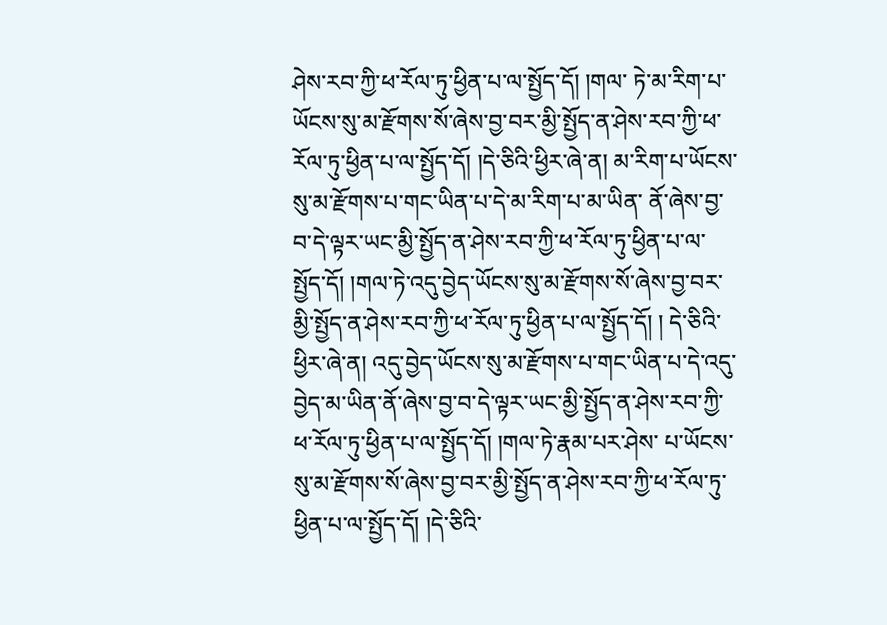ཤེས་རབ་ཀྱི་ཕ་རོལ་ཏུ་ཕྱིན་པ་ལ་སྤྱོད་དོ། །གལ་ ཏེ་མ་རིག་པ་ཡོངས་སུ་མ་རྫོགས་སོ་ཞེས་བྱ་བར་མྱི་སྤྱོད་ན་ཤེས་རབ་ཀྱི་ཕ་རོལ་ཏུ་ཕྱིན་པ་ལ་སྤྱོད་དོ། །དེ་ཅིའི་ཕྱིར་ཞེ་ན། མ་རིག་པ་ཡོངས་སུ་མ་རྫོགས་པ་གང་ཡིན་པ་དེ་མ་རིག་པ་མ་ཡིན་ ནོ་ཞེས་བྱ་བ་དེ་ལྟར་ཡང་མྱི་སྤྱོད་ན་ཤེས་རབ་ཀྱི་ཕ་རོལ་ཏུ་ཕྱིན་པ་ལ་སྤྱོད་དོ། །གལ་ཏེ་འདུ་བྱེད་ཡོངས་སུ་མ་རྫོགས་སོ་ཞེས་བྱ་བར་མྱི་སྤྱོད་ན་ཤེས་རབ་ཀྱི་ཕ་རོལ་ཏུ་ཕྱིན་པ་ལ་སྤྱོད་དོ། ། དེ་ཅིའི་ཕྱིར་ཞེ་ན། འདུ་བྱེད་ཡོངས་སུ་མ་རྫོགས་པ་གང་ཡིན་པ་དེ་འདུ་བྱེད་མ་ཡིན་ནོ་ཞེས་བྱ་བ་དེ་ལྟར་ཡང་མྱི་སྤྱོད་ན་ཤེས་རབ་ཀྱི་ཕ་རོལ་ཏུ་ཕྱིན་པ་ལ་སྤྱོད་དོ། །གལ་ཏེ་རྣམ་པར་ཤེས་ པ་ཡོངས་སུ་མ་རྫོགས་སོ་ཞེས་བྱ་བར་མྱི་སྤྱོད་ན་ཤེས་རབ་ཀྱི་ཕ་རོལ་ཏུ་ཕྱིན་པ་ལ་སྤྱོད་དོ། །དེ་ཅིའི་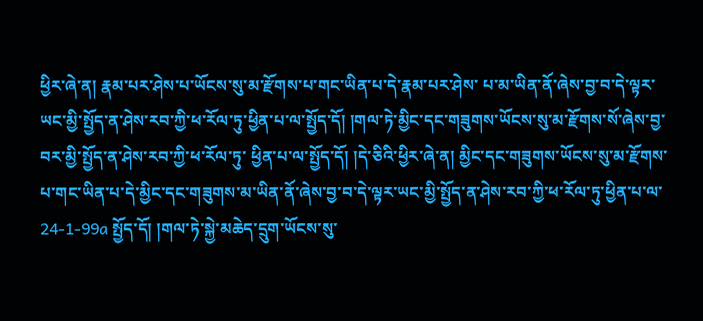ཕྱིར་ཞེ་ན། རྣམ་པར་ཤེས་པ་ཡོངས་སུ་མ་རྫོགས་པ་གང་ཡིན་པ་དེ་རྣམ་པར་ཤེས་ པ་མ་ཡིན་ནོ་ཞེས་བྱ་བ་དེ་ལྟར་ཡང་མྱི་སྤྱོད་ན་ཤེས་རབ་ཀྱི་ཕ་རོལ་ཏུ་ཕྱིན་པ་ལ་སྤྱོད་དོ། །གལ་ཏེ་མྱིང་དང་གཟུགས་ཡོངས་སུ་མ་རྫོགས་སོ་ཞེས་བྱ་བར་མྱི་སྤྱོད་ན་ཤེས་རབ་ཀྱི་ཕ་རོལ་ཏུ་ ཕྱིན་པ་ལ་སྤྱོད་དོ། །དེ་ཅིའི་ཕྱིར་ཞེ་ན། མྱིང་དང་གཟུགས་ཡོངས་སུ་མ་རྫོགས་པ་གང་ཡིན་པ་དེ་མྱིང་དང་གཟུགས་མ་ཡིན་ནོ་ཞེས་བྱ་བ་དེ་ལྟར་ཡང་མྱི་སྤྱོད་ན་ཤེས་རབ་ཀྱི་ཕ་རོལ་ཏུ་ཕྱིན་པ་ལ་ 24-1-99a སྤྱོད་དོ། །གལ་ཏེ་སྐྱེ་མཆེད་དྲུག་ཡོངས་སུ་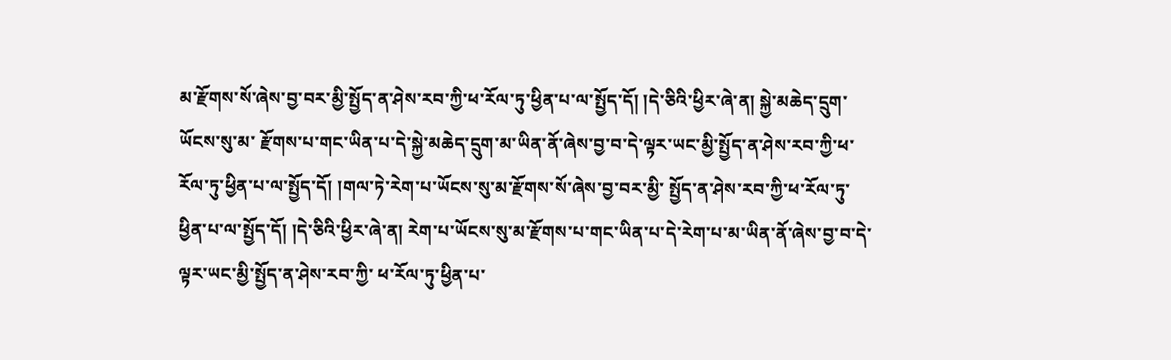མ་རྫོགས་སོ་ཞེས་བྱ་བར་མྱི་སྤྱོད་ན་ཤེས་རབ་ཀྱི་ཕ་རོལ་ཏུ་ཕྱིན་པ་ལ་སྤྱོད་དོ། །དེ་ཅིའི་ཕྱིར་ཞེ་ན། སྐྱེ་མཆེད་དྲུག་ཡོངས་སུ་མ་ རྫོགས་པ་གང་ཡིན་པ་དེ་སྐྱེ་མཆེད་དྲུག་མ་ཡིན་ནོ་ཞེས་བྱ་བ་དེ་ལྟར་ཡང་མྱི་སྤྱོད་ན་ཤེས་རབ་ཀྱི་ཕ་རོལ་ཏུ་ཕྱིན་པ་ལ་སྤྱོད་དོ། །གལ་ཏེ་རེག་པ་ཡོངས་སུ་མ་རྫོགས་སོ་ཞེས་བྱ་བར་མྱི་ སྤྱོད་ན་ཤེས་རབ་ཀྱི་ཕ་རོལ་ཏུ་ཕྱིན་པ་ལ་སྤྱོད་དོ། །དེ་ཅིའི་ཕྱིར་ཞེ་ན། རེག་པ་ཡོངས་སུ་མ་རྫོགས་པ་གང་ཡིན་པ་དེ་རེག་པ་མ་ཡིན་ནོ་ཞེས་བྱ་བ་དེ་ལྟར་ཡང་མྱི་སྤྱོད་ན་ཤེས་རབ་ཀྱི་ ཕ་རོལ་ཏུ་ཕྱིན་པ་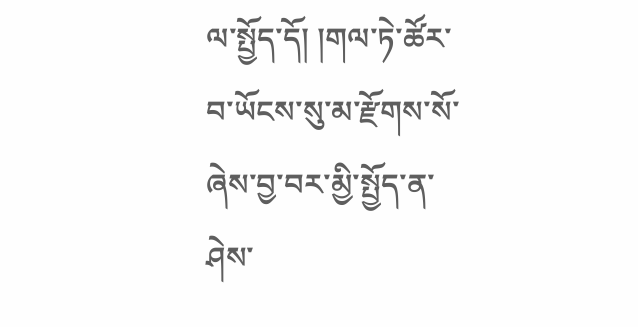ལ་སྤྱོད་དོ། །གལ་ཏེ་ཚོར་བ་ཡོངས་སུ་མ་རྫོགས་སོ་ཞེས་བྱ་བར་མྱི་སྤྱོད་ན་ཤེས་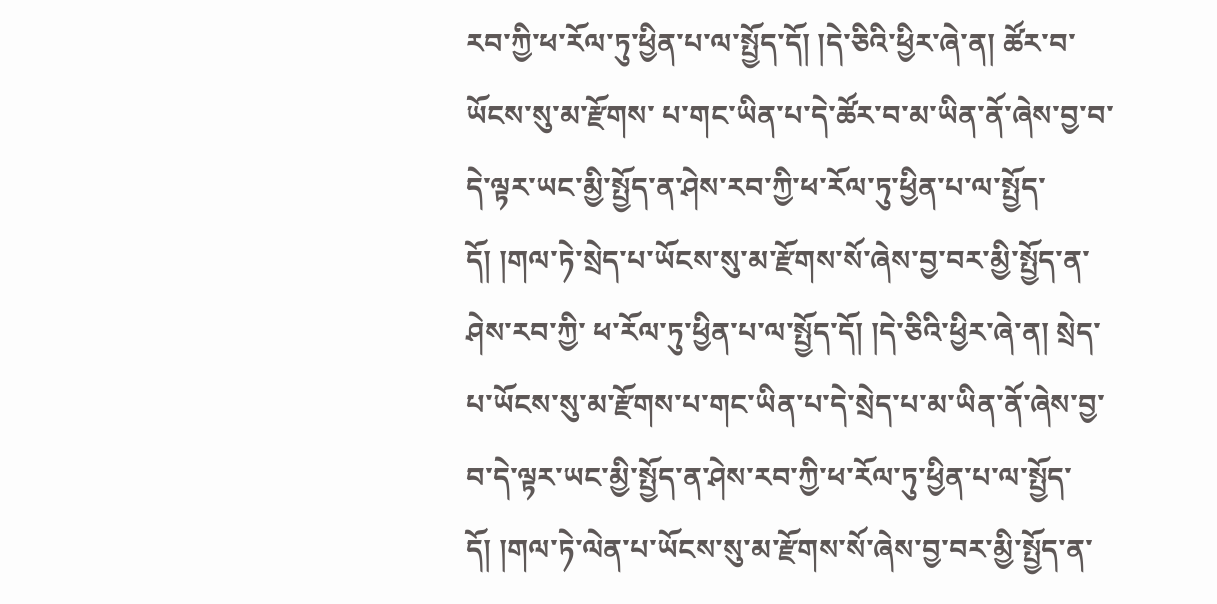རབ་ཀྱི་ཕ་རོལ་ཏུ་ཕྱིན་པ་ལ་སྤྱོད་དོ། །དེ་ཅིའི་ཕྱིར་ཞེ་ན། ཚོར་བ་ཡོངས་སུ་མ་རྫོགས་ པ་གང་ཡིན་པ་དེ་ཚོར་བ་མ་ཡིན་ནོ་ཞེས་བྱ་བ་དེ་ལྟར་ཡང་མྱི་སྤྱོད་ན་ཤེས་རབ་ཀྱི་ཕ་རོལ་ཏུ་ཕྱིན་པ་ལ་སྤྱོད་དོ། །གལ་ཏེ་སྲེད་པ་ཡོངས་སུ་མ་རྫོགས་སོ་ཞེས་བྱ་བར་མྱི་སྤྱོད་ན་ཤེས་རབ་ཀྱི་ ཕ་རོལ་ཏུ་ཕྱིན་པ་ལ་སྤྱོད་དོ། །དེ་ཅིའི་ཕྱིར་ཞེ་ན། སྲེད་པ་ཡོངས་སུ་མ་རྫོགས་པ་གང་ཡིན་པ་དེ་སྲེད་པ་མ་ཡིན་ནོ་ཞེས་བྱ་བ་དེ་ལྟར་ཡང་མྱི་སྤྱོད་ན་ཤེས་རབ་ཀྱི་ཕ་རོལ་ཏུ་ཕྱིན་པ་ལ་སྤྱོད་ དོ། །གལ་ཏེ་ལེན་པ་ཡོངས་སུ་མ་རྫོགས་སོ་ཞེས་བྱ་བར་མྱི་སྤྱོད་ན་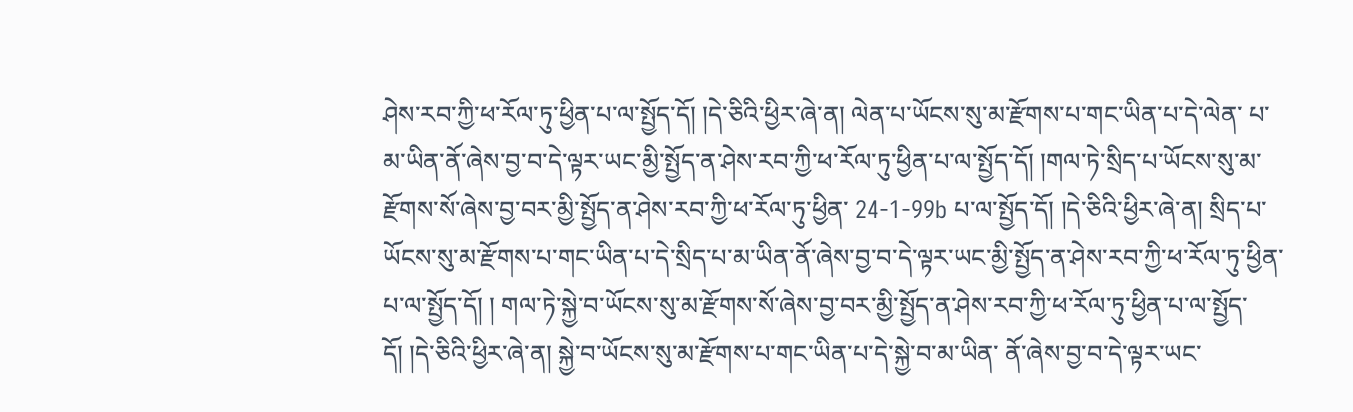ཤེས་རབ་ཀྱི་ཕ་རོལ་ཏུ་ཕྱིན་པ་ལ་སྤྱོད་དོ། །དེ་ཅིའི་ཕྱིར་ཞེ་ན། ལེན་པ་ཡོངས་སུ་མ་རྫོགས་པ་གང་ཡིན་པ་དེ་ལེན་ པ་མ་ཡིན་ནོ་ཞེས་བྱ་བ་དེ་ལྟར་ཡང་མྱི་སྤྱོད་ན་ཤེས་རབ་ཀྱི་ཕ་རོལ་ཏུ་ཕྱིན་པ་ལ་སྤྱོད་དོ། །གལ་ཏེ་སྲིད་པ་ཡོངས་སུ་མ་རྫོགས་སོ་ཞེས་བྱ་བར་མྱི་སྤྱོད་ན་ཤེས་རབ་ཀྱི་ཕ་རོལ་ཏུ་ཕྱིན་ 24-1-99b པ་ལ་སྤྱོད་དོ། །དེ་ཅིའི་ཕྱིར་ཞེ་ན། སྲིད་པ་ཡོངས་སུ་མ་རྫོགས་པ་གང་ཡིན་པ་དེ་སྲིད་པ་མ་ཡིན་ནོ་ཞེས་བྱ་བ་དེ་ལྟར་ཡང་མྱི་སྤྱོད་ན་ཤེས་རབ་ཀྱི་ཕ་རོལ་ཏུ་ཕྱིན་པ་ལ་སྤྱོད་དོ། ། གལ་ཏེ་སྐྱེ་བ་ཡོངས་སུ་མ་རྫོགས་སོ་ཞེས་བྱ་བར་མྱི་སྤྱོད་ན་ཤེས་རབ་ཀྱི་ཕ་རོལ་ཏུ་ཕྱིན་པ་ལ་སྤྱོད་དོ། །དེ་ཅིའི་ཕྱིར་ཞེ་ན། སྐྱེ་བ་ཡོངས་སུ་མ་རྫོགས་པ་གང་ཡིན་པ་དེ་སྐྱེ་བ་མ་ཡིན་ ནོ་ཞེས་བྱ་བ་དེ་ལྟར་ཡང་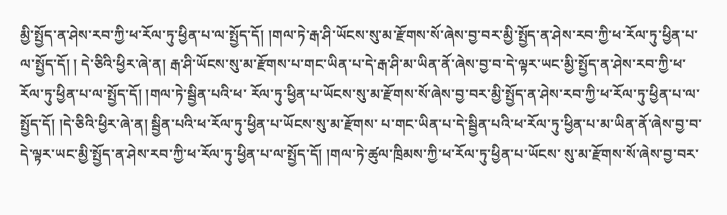མྱི་སྤྱོད་ན་ཤེས་རབ་ཀྱི་ཕ་རོལ་ཏུ་ཕྱིན་པ་ལ་སྤྱོད་དོ། །གལ་ཏེ་རྒ་ཤི་ཡོངས་སུ་མ་རྫོགས་སོ་ཞེས་བྱ་བར་མྱི་སྤྱོད་ན་ཤེས་རབ་ཀྱི་ཕ་རོལ་ཏུ་ཕྱིན་པ་ལ་སྤྱོད་དོ། ། དེ་ཅིའི་ཕྱིར་ཞེ་ན། རྒ་ཤི་ཡོངས་སུ་མ་རྫོགས་པ་གང་ཡིན་པ་དེ་རྒ་ཤི་མ་ཡིན་ནོ་ཞེས་བྱ་བ་དེ་ལྟར་ཡང་མྱི་སྤྱོད་ན་ཤེས་རབ་ཀྱི་ཕ་རོལ་ཏུ་ཕྱིན་པ་ལ་སྤྱོད་དོ། །གལ་ཏེ་སྦྱིན་པའི་ཕ་ རོལ་ཏུ་ཕྱིན་པ་ཡོངས་སུ་མ་རྫོགས་སོ་ཞེས་བྱ་བར་མྱི་སྤྱོད་ན་ཤེས་རབ་ཀྱི་ཕ་རོལ་ཏུ་ཕྱིན་པ་ལ་སྤྱོད་དོ། །དེ་ཅིའི་ཕྱིར་ཞེ་ན། སྦྱིན་པའི་ཕ་རོལ་ཏུ་ཕྱིན་པ་ཡོངས་སུ་མ་རྫོགས་ པ་གང་ཡིན་པ་དེ་སྦྱིན་པའི་ཕ་རོལ་ཏུ་ཕྱིན་པ་མ་ཡིན་ནོ་ཞེས་བྱ་བ་དེ་ལྟར་ཡང་མྱི་སྤྱོད་ན་ཤེས་རབ་ཀྱི་ཕ་རོལ་ཏུ་ཕྱིན་པ་ལ་སྤྱོད་དོ། །གལ་ཏེ་ཚུལ་ཁྲིམས་ཀྱི་ཕ་རོལ་ཏུ་ཕྱིན་པ་ཡོངས་ སུ་མ་རྫོགས་སོ་ཞེས་བྱ་བར་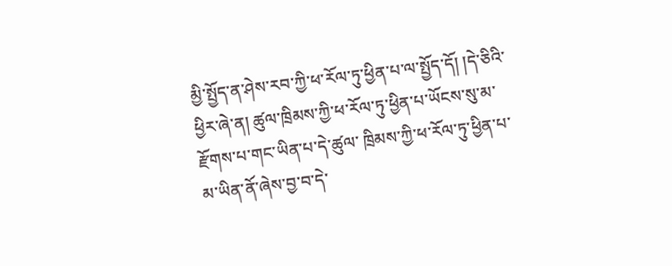མྱི་སྤྱོད་ན་ཤེས་རབ་ཀྱི་ཕ་རོལ་ཏུ་ཕྱིན་པ་ལ་སྤྱོད་དོ། །དེ་ཅིའི་ཕྱིར་ཞེ་ན། ཚུལ་ཁྲིམས་ཀྱི་ཕ་རོལ་ཏུ་ཕྱིན་པ་ཡོངས་སུ་མ་རྫོགས་པ་གང་ཡིན་པ་དེ་ཚུལ་ ཁྲིམས་ཀྱི་ཕ་རོལ་ཏུ་ཕྱིན་པ་མ་ཡིན་ནོ་ཞེས་བྱ་བ་དེ་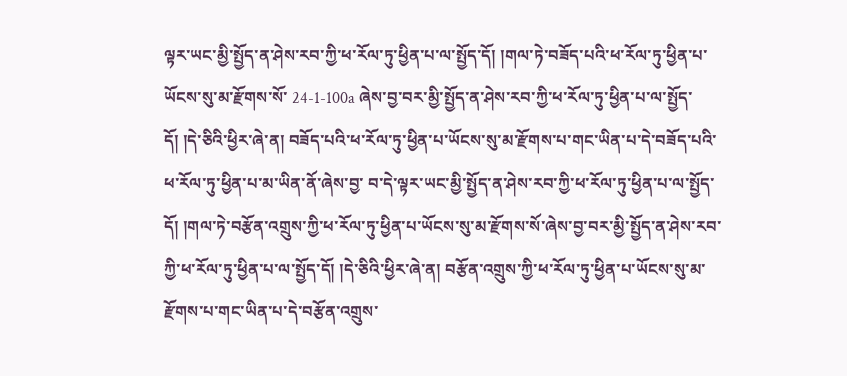ལྟར་ཡང་མྱི་སྤྱོད་ན་ཤེས་རབ་ཀྱི་ཕ་རོལ་ཏུ་ཕྱིན་པ་ལ་སྤྱོད་དོ། །གལ་ཏེ་བཟོད་པའི་ཕ་རོལ་ཏུ་ཕྱིན་པ་ཡོངས་སུ་མ་རྫོགས་སོ་ 24-1-100a ཞེས་བྱ་བར་མྱི་སྤྱོད་ན་ཤེས་རབ་ཀྱི་ཕ་རོལ་ཏུ་ཕྱིན་པ་ལ་སྤྱོད་དོ། །དེ་ཅིའི་ཕྱིར་ཞེ་ན། བཟོད་པའི་ཕ་རོལ་ཏུ་ཕྱིན་པ་ཡོངས་སུ་མ་རྫོགས་པ་གང་ཡིན་པ་དེ་བཟོད་པའི་ཕ་རོལ་ཏུ་ཕྱིན་པ་མ་ཡིན་ནོ་ཞེས་བྱ་ བ་དེ་ལྟར་ཡང་མྱི་སྤྱོད་ན་ཤེས་རབ་ཀྱི་ཕ་རོལ་ཏུ་ཕྱིན་པ་ལ་སྤྱོད་དོ། །གལ་ཏེ་བརྩོན་འགྲུས་ཀྱི་ཕ་རོལ་ཏུ་ཕྱིན་པ་ཡོངས་སུ་མ་རྫོགས་སོ་ཞེས་བྱ་བར་མྱི་སྤྱོད་ན་ཤེས་རབ་ཀྱི་ཕ་རོལ་ཏུ་ཕྱིན་པ་ལ་སྤྱོད་དོ། །དེ་ཅིའི་ཕྱིར་ཞེ་ན། བརྩོན་འགྲུས་ཀྱི་ཕ་རོལ་ཏུ་ཕྱིན་པ་ཡོངས་སུ་མ་རྫོགས་པ་གང་ཡིན་པ་དེ་བརྩོན་འགྲུས་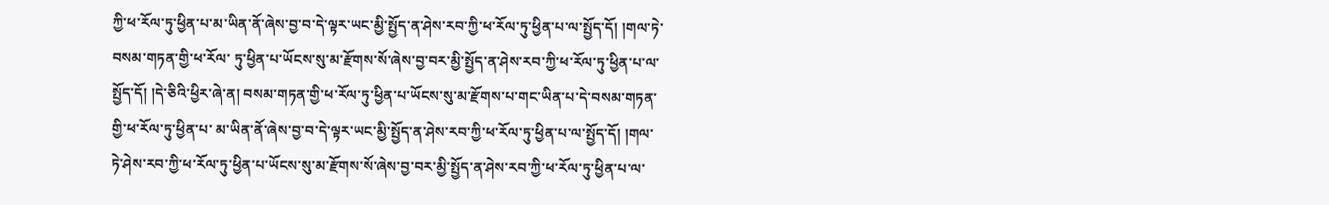ཀྱི་ཕ་རོལ་ཏུ་ཕྱིན་པ་མ་ཡིན་ནོ་ཞེས་བྱ་བ་དེ་ལྟར་ཡང་མྱི་སྤྱོད་ན་ཤེས་རབ་ཀྱི་ཕ་རོལ་ཏུ་ཕྱིན་པ་ལ་སྤྱོད་དོ། །གལ་ཏེ་བསམ་གཏན་གྱི་ཕ་རོལ་ ཏུ་ཕྱིན་པ་ཡོངས་སུ་མ་རྫོགས་སོ་ཞེས་བྱ་བར་མྱི་སྤྱོད་ན་ཤེས་རབ་ཀྱི་ཕ་རོལ་ཏུ་ཕྱིན་པ་ལ་སྤྱོད་དོ། །དེ་ཅིའི་ཕྱིར་ཞེ་ན། བསམ་གཏན་གྱི་ཕ་རོལ་ཏུ་ཕྱིན་པ་ཡོངས་སུ་མ་རྫོགས་པ་གང་ཡིན་པ་དེ་བསམ་གཏན་གྱི་ཕ་རོལ་ཏུ་ཕྱིན་པ་ མ་ཡིན་ནོ་ཞེས་བྱ་བ་དེ་ལྟར་ཡང་མྱི་སྤྱོད་ན་ཤེས་རབ་ཀྱི་ཕ་རོལ་ཏུ་ཕྱིན་པ་ལ་སྤྱོད་དོ། །གལ་ཏེ་ཤེས་རབ་ཀྱི་ཕ་རོལ་ཏུ་ཕྱིན་པ་ཡོངས་སུ་མ་རྫོགས་སོ་ཞེས་བྱ་བར་མྱི་སྤྱོད་ན་ཤེས་རབ་ཀྱི་ཕ་རོལ་ཏུ་ཕྱིན་པ་ལ་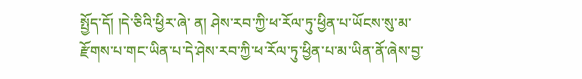སྤྱོད་དོ། །དེ་ཅིའི་ཕྱིར་ཞེ་ ན། ཤེས་རབ་ཀྱི་ཕ་རོལ་ཏུ་ཕྱིན་པ་ཡོངས་སུ་མ་རྫོགས་པ་གང་ཡིན་པ་དེ་ཤེས་རབ་ཀྱི་ཕ་རོལ་ཏུ་ཕྱིན་པ་མ་ཡིན་ནོ་ཞེས་བྱ་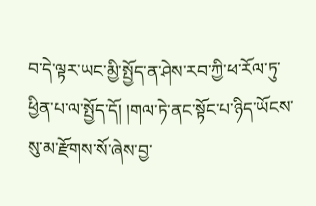བ་དེ་ལྟར་ཡང་མྱི་སྤྱོད་ན་ཤེས་རབ་ཀྱི་ཕ་རོལ་ཏུ་ཕྱིན་པ་ལ་སྤྱོད་དོ། །གལ་ཏེ་ནང་སྟོང་པ་ཉིད་ཡོངས་ སུ་མ་རྫོགས་སོ་ཞེས་བྱ་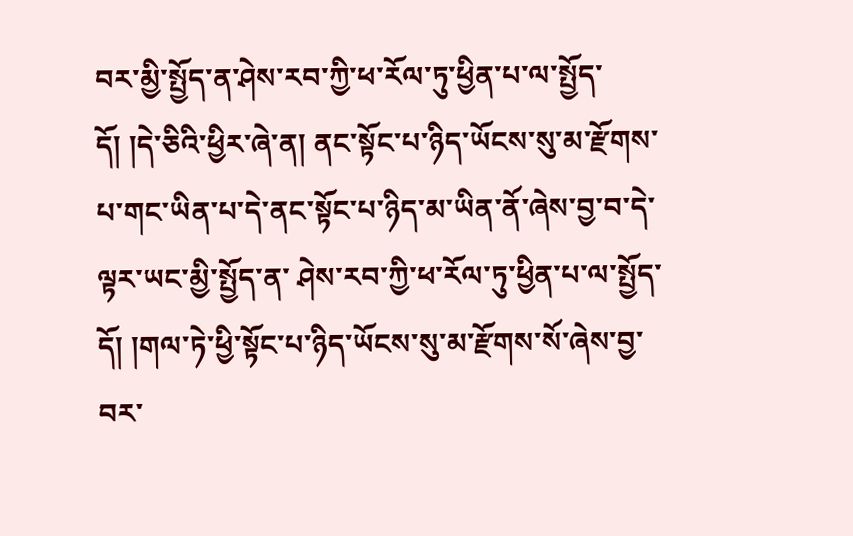བར་མྱི་སྤྱོད་ན་ཤེས་རབ་ཀྱི་ཕ་རོལ་ཏུ་ཕྱིན་པ་ལ་སྤྱོད་དོ། །དེ་ཅིའི་ཕྱིར་ཞེ་ན། ནང་སྟོང་པ་ཉིད་ཡོངས་སུ་མ་རྫོགས་པ་གང་ཡིན་པ་དེ་ནང་སྟོང་པ་ཉིད་མ་ཡིན་ནོ་ཞེས་བྱ་བ་དེ་ལྟར་ཡང་མྱི་སྤྱོད་ན་ ཤེས་རབ་ཀྱི་ཕ་རོལ་ཏུ་ཕྱིན་པ་ལ་སྤྱོད་དོ། །གལ་ཏེ་ཕྱི་སྟོང་པ་ཉིད་ཡོངས་སུ་མ་རྫོགས་སོ་ཞེས་བྱ་བར་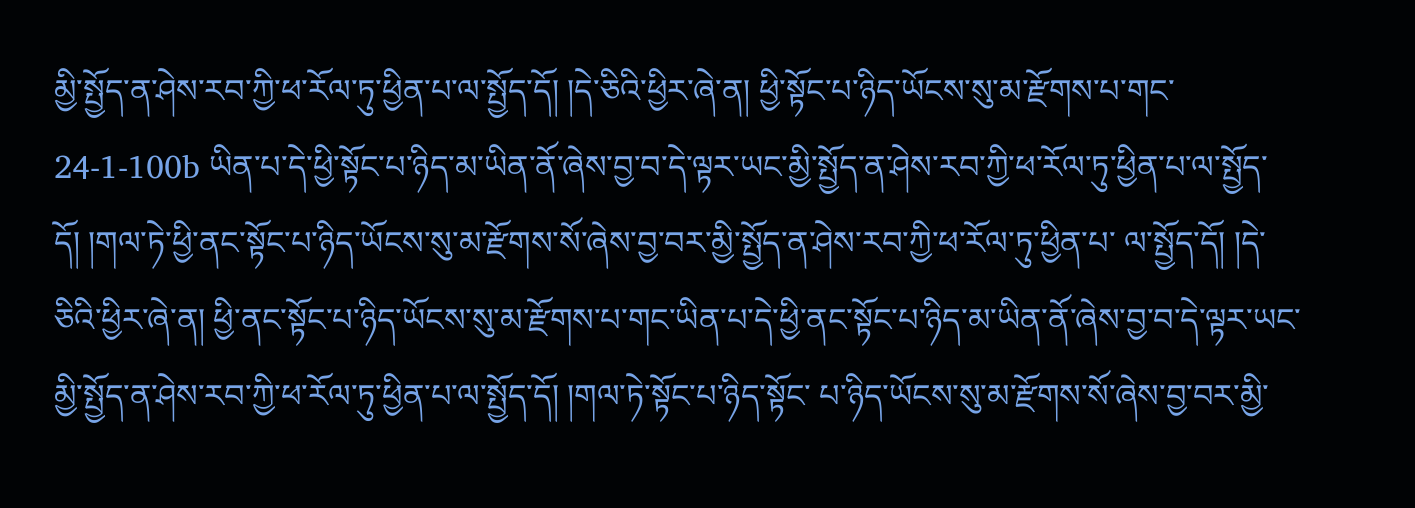མྱི་སྤྱོད་ན་ཤེས་རབ་ཀྱི་ཕ་རོལ་ཏུ་ཕྱིན་པ་ལ་སྤྱོད་དོ། །དེ་ཅིའི་ཕྱིར་ཞེ་ན། ཕྱི་སྟོང་པ་ཉིད་ཡོངས་སུ་མ་རྫོགས་པ་གང་ 24-1-100b ཡིན་པ་དེ་ཕྱི་སྟོང་པ་ཉིད་མ་ཡིན་ནོ་ཞེས་བྱ་བ་དེ་ལྟར་ཡང་མྱི་སྤྱོད་ན་ཤེས་རབ་ཀྱི་ཕ་རོལ་ཏུ་ཕྱིན་པ་ལ་སྤྱོད་དོ། །གལ་ཏེ་ཕྱི་ནང་སྟོང་པ་ཉིད་ཡོངས་སུ་མ་རྫོགས་སོ་ཞེས་བྱ་བར་མྱི་སྤྱོད་ན་ཤེས་རབ་ཀྱི་ཕ་རོལ་ཏུ་ཕྱིན་པ་ ལ་སྤྱོད་དོ། །དེ་ཅིའི་ཕྱིར་ཞེ་ན། ཕྱི་ནང་སྟོང་པ་ཉིད་ཡོངས་སུ་མ་རྫོགས་པ་གང་ཡིན་པ་དེ་ཕྱི་ནང་སྟོང་པ་ཉིད་མ་ཡིན་ནོ་ཞེས་བྱ་བ་དེ་ལྟར་ཡང་མྱི་སྤྱོད་ན་ཤེས་རབ་ཀྱི་ཕ་རོལ་ཏུ་ཕྱིན་པ་ལ་སྤྱོད་དོ། །གལ་ཏེ་སྟོང་པ་ཉིད་སྟོང་ པ་ཉིད་ཡོངས་སུ་མ་རྫོགས་སོ་ཞེས་བྱ་བར་མྱི་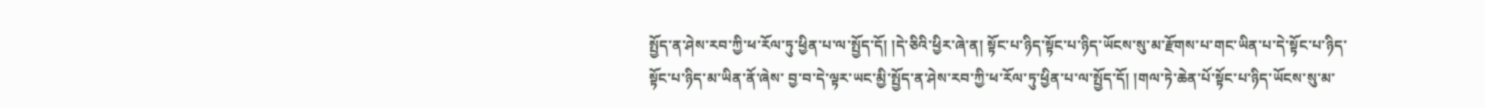སྤྱོད་ན་ཤེས་རབ་ཀྱི་ཕ་རོལ་ཏུ་ཕྱིན་པ་ལ་སྤྱོད་དོ། །དེ་ཅིའི་ཕྱིར་ཞེ་ན། སྟོང་པ་ཉིད་སྟོང་པ་ཉིད་ཡོངས་སུ་མ་རྫོགས་པ་གང་ཡིན་པ་དེ་སྟོང་པ་ཉིད་སྟོང་པ་ཉིད་མ་ཡིན་ནོ་ཞེས་ བྱ་བ་དེ་ལྟར་ཡང་མྱི་སྤྱོད་ན་ཤེས་རབ་ཀྱི་ཕ་རོལ་ཏུ་ཕྱིན་པ་ལ་སྤྱོད་དོ། །གལ་ཏེ་ཆེན་པོ་སྟོང་པ་ཉིད་ཡོངས་སུ་མ་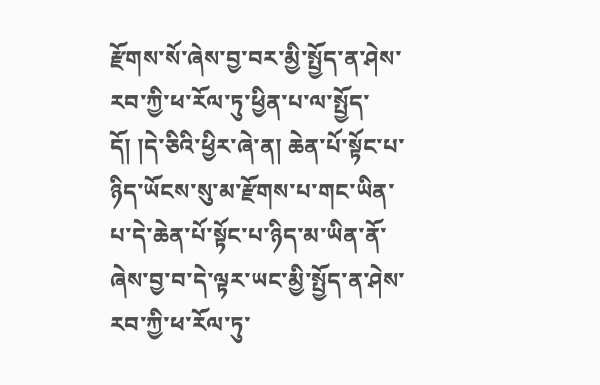རྫོགས་སོ་ཞེས་བྱ་བར་མྱི་སྤྱོད་ན་ཤེས་རབ་ཀྱི་ཕ་རོལ་ཏུ་ཕྱིན་པ་ལ་སྤྱོད་དོ། །དེ་ཅིའི་ཕྱིར་ཞེ་ན། ཆེན་པོ་སྟོང་པ་ཉིད་ཡོངས་སུ་མ་རྫོགས་པ་གང་ཡིན་པ་དེ་ཆེན་པོ་སྟོང་པ་ཉིད་མ་ཡིན་ནོ་ཞེས་བྱ་བ་དེ་ལྟར་ཡང་མྱི་སྤྱོད་ན་ཤེས་རབ་ཀྱི་ཕ་རོལ་ཏུ་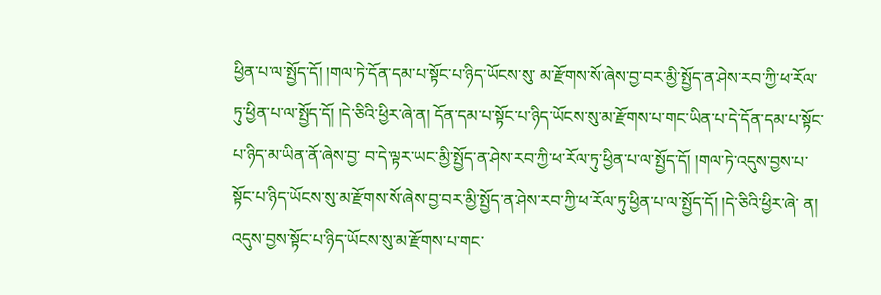ཕྱིན་པ་ལ་སྤྱོད་དོ། །གལ་ཏེ་དོན་དམ་པ་སྟོང་པ་ཉིད་ཡོངས་སུ་ མ་རྫོགས་སོ་ཞེས་བྱ་བར་མྱི་སྤྱོད་ན་ཤེས་རབ་ཀྱི་ཕ་རོལ་ཏུ་ཕྱིན་པ་ལ་སྤྱོད་དོ། །དེ་ཅིའི་ཕྱིར་ཞེ་ན། དོན་དམ་པ་སྟོང་པ་ཉིད་ཡོངས་སུ་མ་རྫོགས་པ་གང་ཡིན་པ་དེ་དོན་དམ་པ་སྟོང་པ་ཉིད་མ་ཡིན་ནོ་ཞེས་བྱ་ བ་དེ་ལྟར་ཡང་མྱི་སྤྱོད་ན་ཤེས་རབ་ཀྱི་ཕ་རོལ་ཏུ་ཕྱིན་པ་ལ་སྤྱོད་དོ། །གལ་ཏེ་འདུས་བྱས་པ་སྟོང་པ་ཉིད་ཡོངས་སུ་མ་རྫོགས་སོ་ཞེས་བྱ་བར་མྱི་སྤྱོད་ན་ཤེས་རབ་ཀྱི་ཕ་རོལ་ཏུ་ཕྱིན་པ་ལ་སྤྱོད་དོ། །དེ་ཅིའི་ཕྱིར་ཞེ་ ན། འདུས་བྱས་སྟོང་པ་ཉིད་ཡོངས་སུ་མ་རྫོགས་པ་གང་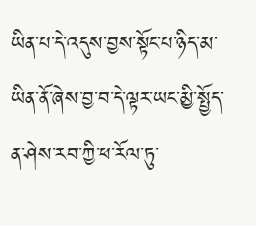ཡིན་པ་དེ་འདུས་བྱས་སྟོང་པ་ཉིད་མ་ཡིན་ནོ་ཞེས་བྱ་བ་དེ་ལྟར་ཡང་མྱི་སྤྱོད་ན་ཤེས་རབ་ཀྱི་ཕ་རོལ་ཏུ་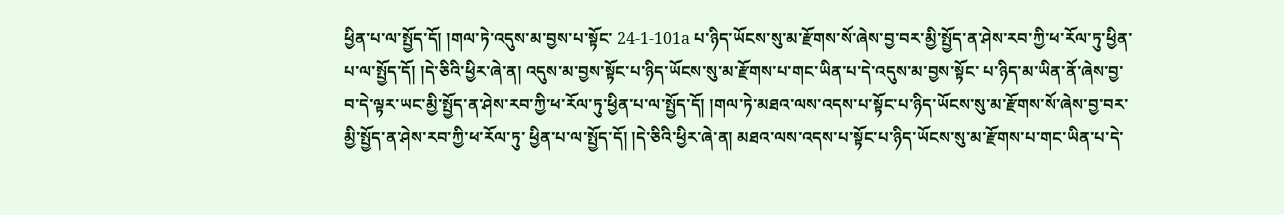ཕྱིན་པ་ལ་སྤྱོད་དོ། །གལ་ཏེ་འདུས་མ་བྱས་པ་སྟོང་ 24-1-101a པ་ཉིད་ཡོངས་སུ་མ་རྫོགས་སོ་ཞེས་བྱ་བར་མྱི་སྤྱོད་ན་ཤེས་རབ་ཀྱི་ཕ་རོལ་ཏུ་ཕྱིན་པ་ལ་སྤྱོད་དོ། །དེ་ཅིའི་ཕྱིར་ཞེ་ན། འདུས་མ་བྱས་སྟོང་པ་ཉིད་ཡོངས་སུ་མ་རྫོགས་པ་གང་ཡིན་པ་དེ་འདུས་མ་བྱས་སྟོང་ པ་ཉིད་མ་ཡིན་ནོ་ཞེས་བྱ་བ་དེ་ལྟར་ཡང་མྱི་སྤྱོད་ན་ཤེས་རབ་ཀྱི་ཕ་རོལ་ཏུ་ཕྱིན་པ་ལ་སྤྱོད་དོ། །གལ་ཏེ་མཐའ་ལས་འདས་པ་སྟོང་པ་ཉིད་ཡོངས་སུ་མ་རྫོགས་སོ་ཞེས་བྱ་བར་མྱི་སྤྱོད་ན་ཤེས་རབ་ཀྱི་ཕ་རོལ་ཏུ་ ཕྱིན་པ་ལ་སྤྱོད་དོ། །དེ་ཅིའི་ཕྱིར་ཞེ་ན། མཐའ་ལས་འདས་པ་སྟོང་པ་ཉིད་ཡོངས་སུ་མ་རྫོགས་པ་གང་ཡིན་པ་དེ་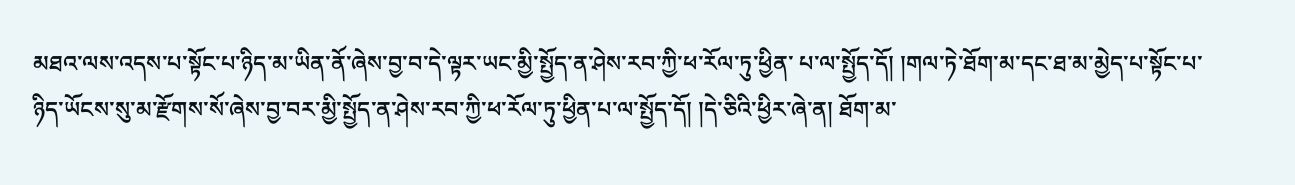མཐའ་ལས་འདས་པ་སྟོང་པ་ཉིད་མ་ཡིན་ནོ་ཞེས་བྱ་བ་དེ་ལྟར་ཡང་མྱི་སྤྱོད་ན་ཤེས་རབ་ཀྱི་ཕ་རོལ་ཏུ་ཕྱིན་ པ་ལ་སྤྱོད་དོ། །གལ་ཏེ་ཐོག་མ་དང་ཐ་མ་མྱེད་པ་སྟོང་པ་ཉིད་ཡོངས་སུ་མ་རྫོགས་སོ་ཞེས་བྱ་བར་མྱི་སྤྱོད་ན་ཤེས་རབ་ཀྱི་ཕ་རོལ་ཏུ་ཕྱིན་པ་ལ་སྤྱོད་དོ། །དེ་ཅིའི་ཕྱིར་ཞེ་ན། ཐོག་མ་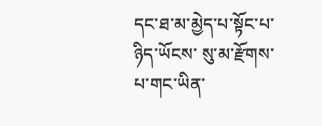དང་ཐ་མ་མྱེད་པ་སྟོང་པ་ཉིད་ཡོངས་ སུ་མ་རྫོགས་པ་གང་ཡིན་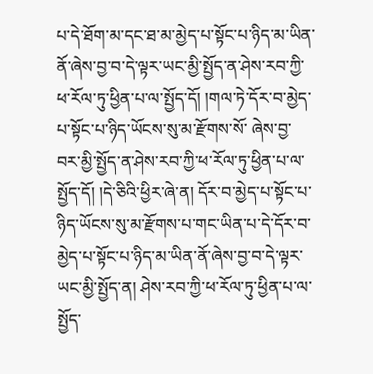པ་དེ་ཐོག་མ་དང་ཐ་མ་མྱེད་པ་སྟོང་པ་ཉིད་མ་ཡིན་ནོ་ཞེས་བྱ་བ་དེ་ལྟར་ཡང་མྱི་སྤྱོད་ན་ཤེས་རབ་ཀྱི་ཕ་རོལ་ཏུ་ཕྱིན་པ་ལ་སྤྱོད་དོ། །གལ་ཏེ་དོར་བ་མྱེད་པ་སྟོང་པ་ཉིད་ཡོངས་སུ་མ་རྫོགས་སོ་ ཞེས་བྱ་བར་མྱི་སྤྱོད་ན་ཤེས་རབ་ཀྱི་ཕ་རོལ་ཏུ་ཕྱིན་པ་ལ་སྤྱོད་དོ། །དེ་ཅིའི་ཕྱིར་ཞེ་ན། དོར་བ་མྱེད་པ་སྟོང་པ་ཉིད་ཡོངས་སུ་མ་རྫོགས་པ་གང་ཡིན་པ་དེ་དོར་བ་མྱེད་པ་སྟོང་པ་ཉིད་མ་ཡིན་ནོ་ཞེས་བྱ་བ་དེ་ལྟར་ཡང་མྱི་སྤྱོད་ན། ཤེས་རབ་ཀྱི་ཕ་རོལ་ཏུ་ཕྱིན་པ་ལ་སྤྱོད་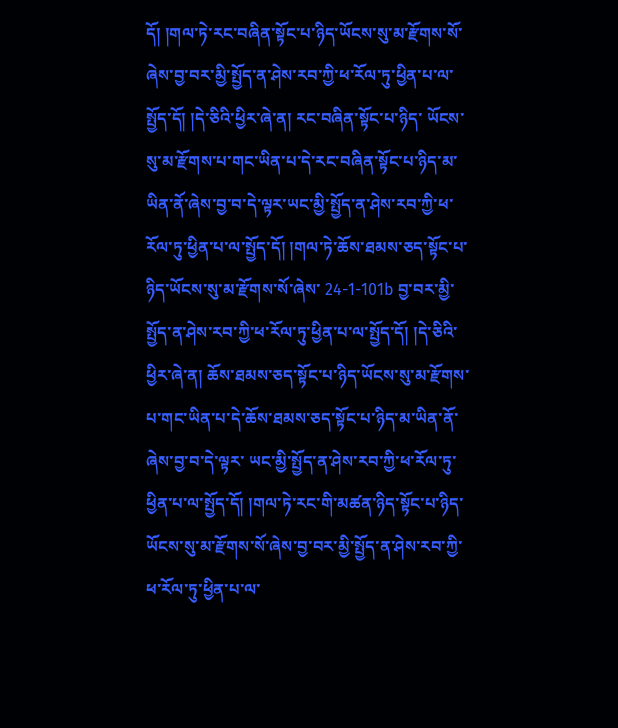དོ། །གལ་ཏེ་རང་བཞིན་སྟོང་པ་ཉིད་ཡོངས་སུ་མ་རྫོགས་སོ་ཞེས་བྱ་བར་མྱི་སྤྱོད་ན་ཤེས་རབ་ཀྱི་ཕ་རོལ་ཏུ་ཕྱིན་པ་ལ་སྤྱོད་དོ། །དེ་ཅིའི་ཕྱིར་ཞེ་ན། རང་བཞིན་སྟོང་པ་ཉིད་ ཡོངས་སུ་མ་རྫོགས་པ་གང་ཡིན་པ་དེ་རང་བཞིན་སྟོང་པ་ཉིད་མ་ཡིན་ནོ་ཞེས་བྱ་བ་དེ་ལྟར་ཡང་མྱི་སྤྱོད་ན་ཤེས་རབ་ཀྱི་ཕ་རོལ་ཏུ་ཕྱིན་པ་ལ་སྤྱོད་དོ། །གལ་ཏེ་ཆོས་ཐམས་ཅད་སྟོང་པ་ཉིད་ཡོངས་སུ་མ་རྫོགས་སོ་ཞེས་ 24-1-101b བྱ་བར་མྱི་སྤྱོད་ན་ཤེས་རབ་ཀྱི་ཕ་རོལ་ཏུ་ཕྱིན་པ་ལ་སྤྱོད་དོ། །དེ་ཅིའི་ཕྱིར་ཞེ་ན། ཆོས་ཐམས་ཅད་སྟོང་པ་ཉིད་ཡོངས་སུ་མ་རྫོགས་པ་གང་ཡིན་པ་དེ་ཆོས་ཐམས་ཅད་སྟོང་པ་ཉིད་མ་ཡིན་ནོ་ཞེས་བྱ་བ་དེ་ལྟར་ ཡང་མྱི་སྤྱོད་ན་ཤེས་རབ་ཀྱི་ཕ་རོལ་ཏུ་ཕྱིན་པ་ལ་སྤྱོད་དོ། །གལ་ཏེ་རང་གི་མཚན་ཉིད་སྟོང་པ་ཉིད་ཡོངས་སུ་མ་རྫོགས་སོ་ཞེས་བྱ་བར་མྱི་སྤྱོད་ན་ཤེས་རབ་ཀྱི་ཕ་རོལ་ཏུ་ཕྱིན་པ་ལ་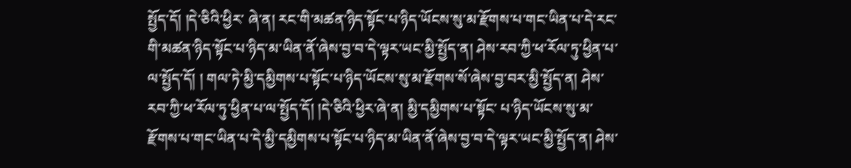སྤྱོད་དོ། །དེ་ཅིའི་ཕྱིར་ ཞེ་ན། རང་གི་མཚན་ཉིད་སྟོང་པ་ཉིད་ཡོངས་སུ་མ་རྫོགས་པ་གང་ཡིན་པ་དེ་རང་གི་མཚན་ཉིད་སྟོང་པ་ཉིད་མ་ཡིན་ནོ་ཞེས་བྱ་བ་དེ་ལྟར་ཡང་མྱི་སྤྱོད་ན། ཤེས་རབ་ཀྱི་ཕ་རོལ་ཏུ་ཕྱིན་པ་ལ་སྤྱོད་དོ། ། གལ་ཏེ་མྱི་དམྱིགས་པ་སྟོང་པ་ཉིད་ཡོངས་སུ་མ་རྫོགས་སོ་ཞེས་བྱ་བར་མྱི་སྤྱོད་ན། ཤེས་རབ་ཀྱི་ཕ་རོལ་ཏུ་ཕྱིན་པ་ལ་སྤྱོད་དོ། །དེ་ཅིའི་ཕྱིར་ཞེ་ན། མྱི་དམྱིགས་པ་སྟོང་ པ་ཉིད་ཡོངས་སུ་མ་རྫོགས་པ་གང་ཡིན་པ་དེ་མྱི་དམྱིགས་པ་སྟོང་པ་ཉིད་མ་ཡིན་ནོ་ཞེས་བྱ་བ་དེ་ལྟར་ཡང་མྱི་སྤྱོད་ན། ཤེས་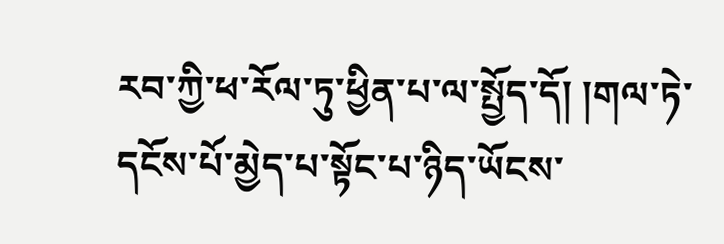རབ་ཀྱི་ཕ་རོལ་ཏུ་ཕྱིན་པ་ལ་སྤྱོད་དོ། །གལ་ཏེ་ དངོས་པོ་མྱེད་པ་སྟོང་པ་ཉིད་ཡོངས་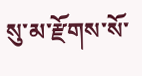སུ་མ་རྫོགས་སོ་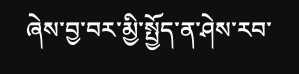ཞེས་བྱ་བར་མྱི་སྤྱོད་ན་ཤེས་རབ་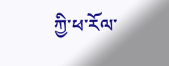ཀྱི་ཕ་རོལ་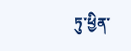ཏུ་ཕྱིན་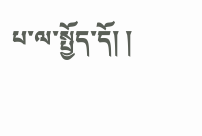པ་ལ་སྤྱོད་དོ། །